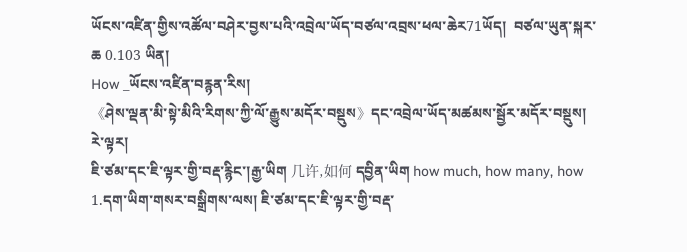ཡོངས་འཛིན་གྱིས་འཚོལ་བཤེར་བྱས་པའི་འབྲེལ་ཡོད་བཙལ་འབྲས་ཕལ་ཆེར71ཡོད།  བཙལ་ཡུན་སྐར་ཆ 0.103 ཡིན།
How _ཡོངས་འཛིན་བརྙན་རིས།
《ཤེས་ལྡན་མི་སྟེ་མིའི་རིགས་ཀྱི་ལོ་རྒྱུས་མདོར་བསྡུས》དང་འབྲེལ་ཡོད་མཚམས་སྦྱོར་མདོར་བསྡུས།
རེ་ལྟར།
ཇི་ཙམ་དང་ཇི་ལྟར་གྱི་བརྡ་རྙིང་།རྒྱ་ཡིག 几许,如何 དབྱིན་ཡིག how much, how many, how 1.དག་ཡིག་གསར་བསྒྲིགས་ལས། ཇི་ཙམ་དང་ཇི་ལྟར་གྱི་བརྡ་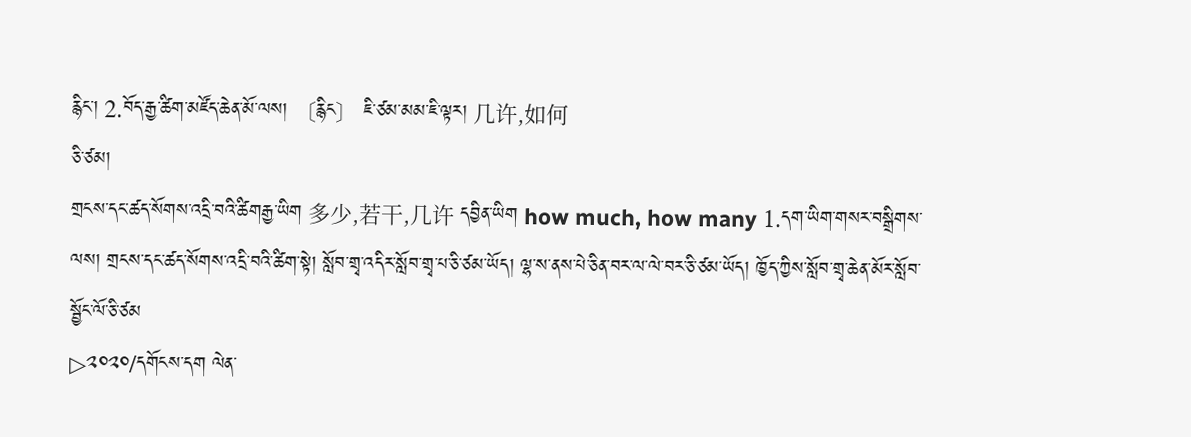རྙིང་། 2.བོད་རྒྱ་ཚིག་མཛོད་ཆེན་མོ་ལས། 〔རྙིང〕 ཇི་ཙམ་མམ་ཇི་ལྟར། 几许,如何
ཅི་ཙམ།
གྲངས་དང་ཚད་སོགས་འདྲི་བའི་ཚིགརྒྱ་ཡིག 多少,若干,几许 དབྱིན་ཡིག how much, how many 1.དག་ཡིག་གསར་བསྒྲིགས་ལས། གྲངས་དང་ཚད་སོགས་འདྲི་བའི་ཚིག་སྟེ། སློབ་གྲྭ་འདིར་སློབ་གྲྭ་པ་ཅི་ཙམ་ཡོད། ལྷ་ས་ནས་པེ་ཅིན་བར་ལ་ལེ་བར་ཅི་ཙམ་ཡོད། ཁྱོད་ཀྱིས་སློབ་གྲྭ་ཆེན་མོར་སློབ་སྦྱོང་ལོ་ཅི་ཙམ
▷༢༠༢༠/དགོངས་དག ལེན་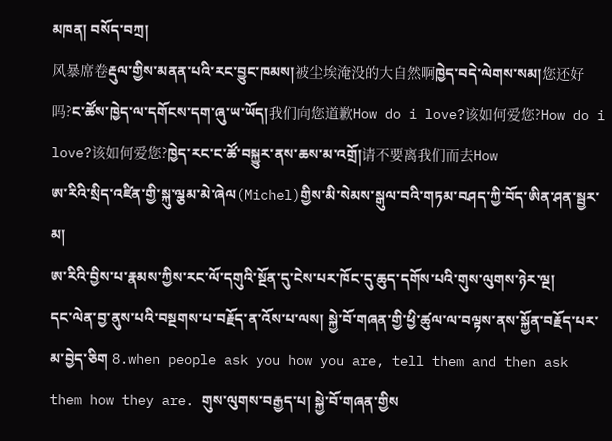མཁན། བསོད་བཀྲ།
风暴席卷རྡུལ་གྱིས་མནན་པའི་རང་བྱུང་ཁམས།被尘埃淹没的大自然啊ཁྱེད་བདེ་ལེགས་སམ།您还好吗?ང་ཚོས་ཁྱེད་ལ་དགོངས་དག་ཞུ་ཡ་ཡོད།我们向您道歉How do i love?该如何爱您?How do i love?该如何爱您?ཁྱེད་རང་ང་ཚོ་བསྐྱུར་ནས་ཆས་མ་འགྲོ།请不要离我们而去How
ཨ་རིའི་སྲིད་འཛིན་གྱི་སྐུ་ལྕམ་མེ་ཞེལ(Michel)གྱིས་མི་སེམས་སྒུལ་བའི་གཏམ་བཤད་ཀྱི་བོད་ཨིན་ཤན་སྦྱར་མ།
ཨ་རིའི་བྱིས་པ་རྣམས་ཀྱིས་རང་ལོ་དགུའི་སྔོན་དུ་ངེས་པར་ཁོང་དུ་ཆུད་དགོས་པའི་གུས་ལུགས་ཉེར་ལྔ།
དང་ལེན་བྱ་ནུས་པའི་བསྔགས་པ་བརྗོད་ན་འོས་པ་ལས། སྐྱེ་བོ་གཞན་གྱི་ཕྱི་ཚུལ་ལ་བལྟས་ནས་སྐྱོན་བརྗོད་པར་མ་བྱེད་ཅིག 8.when people ask you how you are, tell them and then ask them how they are. གུས་ལུགས་བརྒྱད་པ། སྐྱེ་བོ་གཞན་གྱིས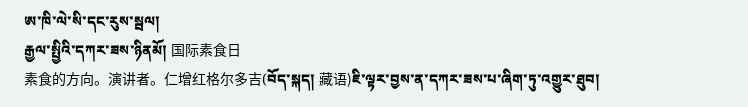ཨ་ཁི་ལེ་སི་དང་རུས་སྦལ།
རྒྱལ་སྤྱིའི་དཀར་ཟས་ཉིནམོ། 国际素食日
素食的方向。演讲者。仁增红格尔多吉(བོད་སྐད། 藏语)ཇི་ལྟར་བྱས་ན་དཀར་ཟས་པ་ཞིག་ཏུ་འགྱུར་ཐུབ།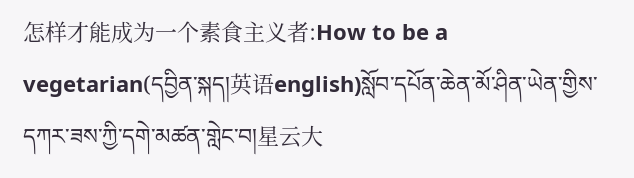怎样才能成为一个素食主义者:How to be a vegetarian(དབྱིན་སྐད།英语english)སློབ་དཔོན་ཆེན་མོ་ཤིན་ཡེན་གྱིས་དཀར་ཟས་ཀྱི་དགེ་མཚན་གླེང་བ།星云大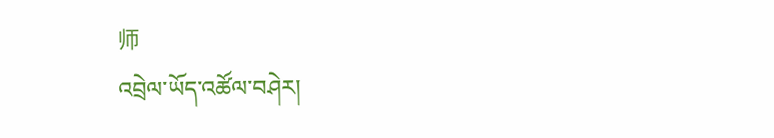师
འབྲེལ་ཡོད་འཚོལ་བཤེར།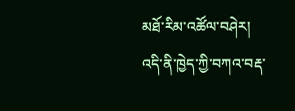མཐོ་རིམ་འཚོལ་བཤེར།
འདི་ནི་ཁྱེད་ཀྱི་བཀའ་བརྡ་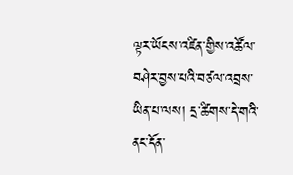ལྟར་ཡོངས་འཛིན་གྱིས་འཚོལ་བཤེར་བྱས་པའི་བཙལ་འབྲས་ཡིན་པ་ལས། དྲ་ཚིགས་དེ་གའི་ནང་དོན་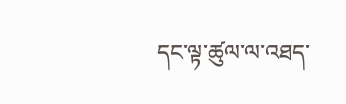དང་ལྟ་ཚུལ་ལ་འཐད་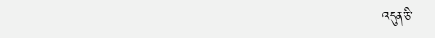འདུན་ཅི་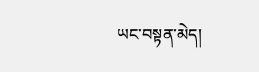ཡང་བསྟན་མེད།